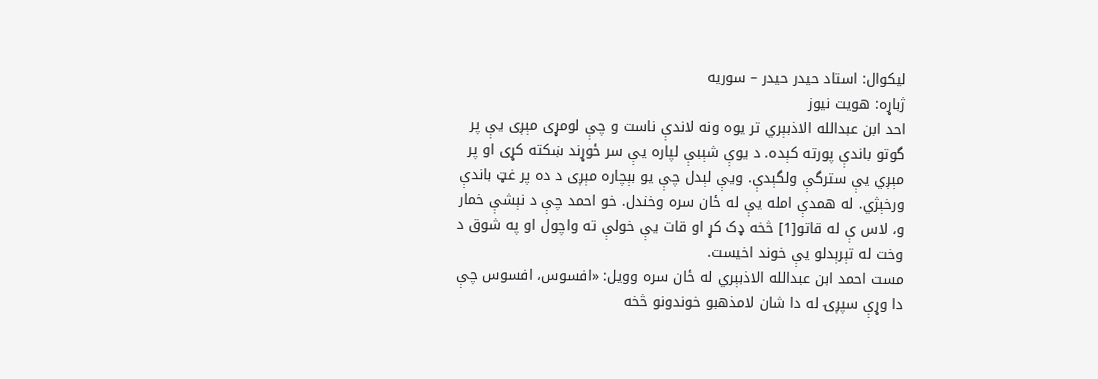لیکوال: استاد حیدر حیدر – سوریه
ژباړه: هویت نیوز
احد ابن عبدالله الاذبېري تر یوه ونه لاندې ناست و چې لومړی مېږی يې پر گوتو باندې پورته کېده. د یوې شېبې لپاره یې سر ځوړند ښکته کړی او پر مېږي یې سترگې ولگېدې. ویې لېدل چې یو بېچاره مېږی د ده پر غټ باندې ورخېژي. له همدې امله یې له ځان سره وخندل. خو احمد چې د نېشې خمار و، لاس ې له قاتو[1] څخه ډک کړ او قات یې خولې ته واچول او په شوق د وخت له تېرېدلو یې خوند اخیست.
مست احمد ابن عبدالله الاذبېري له ځان سره وویل: «افسوس، افسوس چې دا وړې سپږۍ له دا شان لامذهبو خوندونو څخه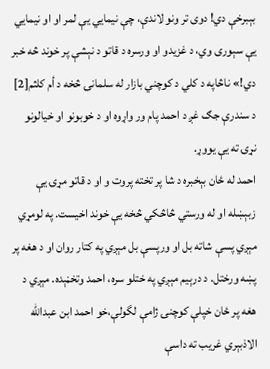بېبرخې دي! دوی تر ونو لاندې، چې نیمایي یې لمر او او نیمایي یې سېوری وي، د غزیدو او ورسره د قاتو د نېشې پر خوند څه خبر دي!» ناڅاپه د کلي د کوچني بازار له سلمانۍ څخه د أم کلثم[2] د سندرې جګ غږ د احمد پام ور واړوه او د خوبونو او خیالونو نړۍ ته یې یووړ.
احمد له ځان بېخبره د شا پر تخته پروت و او د قاتو مړۍ یې زبېښله او له ورستي څاڅکي څخه یې خوند اخیست. په لومړي مېږي پسې شاته بل او ورپسې بل مېږي په کتار روان او د هغه پر پښه ورختل. د درېیم مېږي په ختلو سره، احمد وتخڼېده. مېږي د هغه پر ځان خپلې کوچنۍ ژامې لگولې،خو احمد ابن عبدالله الاذبېري غریب ته داسې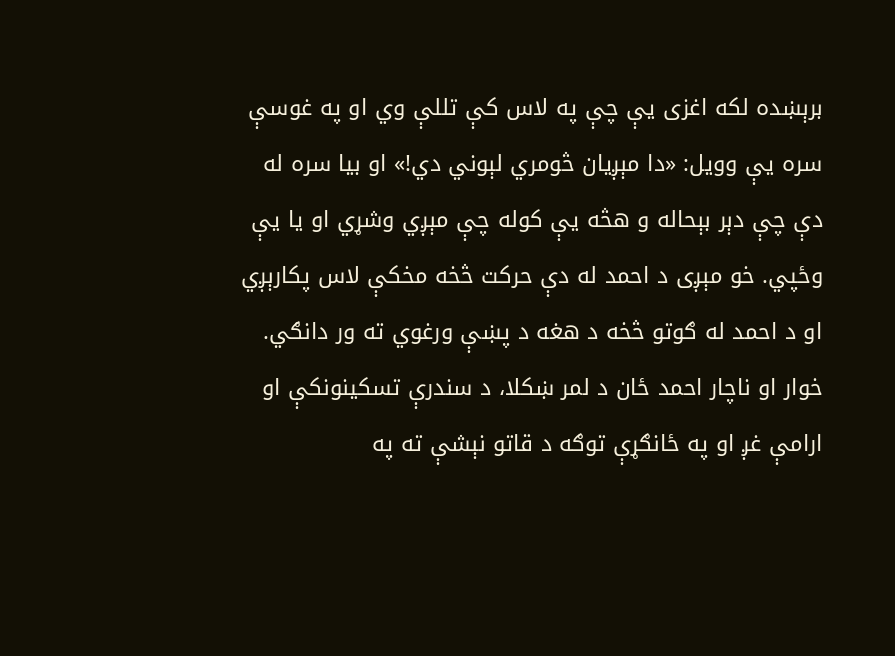برېښده لکه اغزی یې چې په لاس کې تللې وي او په غوسې سره یې وویل: «دا مېږیان څومري لېوني دي!» او بیا سره له دې چې دېر بېحاله و هڅه یې کوله چې مېږي وشړي او یا یې وځپي. خو مېږی د احمد له دې حرکت څخه مخکې لاس پکارېږي او د احمد له ګوتو څخه د هغه د پښې ورغوي ته ور دانګي.
خوار او ناچار احمد ځان د لمر ښکلا، د سندرې تسکینونکې او ارامې غږ او په ځانګړې توګه د قاتو نېشې ته په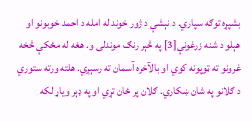بشپړه توګه سپاري. د نېشې د ژور خوند له امله د احمد خوبونو او هېلو د شنه زرغونې[3] په څېر رنګ موندلی و. هغه له مځکې څخه غرونو ته ټوپونه کوي او بالآخره آسمان ته رسېږي. هلته ورته ستوري د ګلانو په شان ښکاري. ګلان پر ځان تړي او په ډېر ویاړ لکه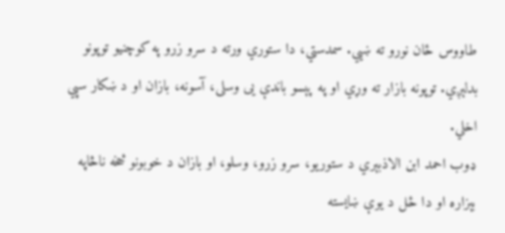طاووس ځان نورو ته ښیي. سمدستي، دا ستوري ورته د سرو زرو په کوچنيو توپونو بدلېږي. توپونه بازار ته وړي او په پېسو باندې یی وسلی، آسونه، بازان او د ښکار سپي اخلي.
ډوب احمد ابن الاذبېري د ستوريو، سرو زرو، وسلو، او بازان د خوبونو څخه ناڅاپه بېزاره او دا ځل د یوې ښایسته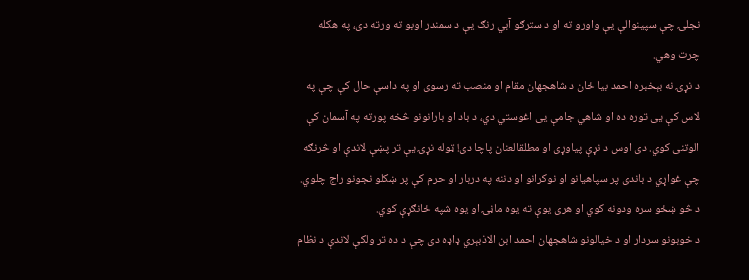نجلۍ چې سپینوالې یې واورو ته او د سترګو آبي رنګ یې د سمندر اوبو ته ورته دی، په هکله چرت وهي.
د نړۍ نه بېخبره احمد بیا ځان د شاهجهان مقام او منصب ته رسوی او په داسې حال کې چې په لاس کې یی توره ده او شاهي جامې یی اغوستي دي، د باد او بارانونو څخه پورته په آسمان کې الوتنی کوي. دی اوس د نړې پیاوړی او مطلقالعنان پاچا دی! ټوله نړۍ یې تر پښې لاندې او څرنګه چې غواړي د باندی پر سپاهیانو او نوکرانو او دننه په دربار او حرم کې پر ښکلو نجونو راج چلوي. د څو ښځو سره ودونه کوي او هری یوې ته یوه ماڼۍ او یوه شپه ځانګړې کوي.
د خوبونو سردار او د خیالونو شاهجهان احمد ابن الاذبېري ډاډه دی چې د ده تر ولکې لاندې د نظام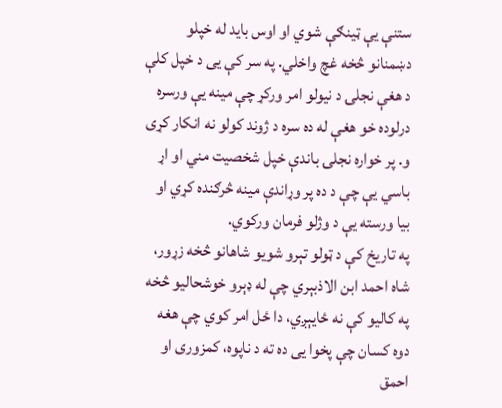ستنې یې ټینګې شوي او اوس باید له خپلو دښمنانو څخه غچ واخلي. په سر کې یی د خپل کلې د هغې نجلۍ د نیولو امر ورکړ چې مینه یې ورسره درلوده خو هغې له ده سره د ژوند کولو نه انکار کړی و. پر خواره نجلۍ باندې خپل شخصیت مني او اړ باسي یې چې د ده پر وړاندې مینه څرګنده کړي او بیا ورسته یې د وژلو فرمان ورکوي.
په تاریخ کې د ټولو تېرو شویو شاهانو څخه زړور، شاه احمد ابن الاذبېري چې له ډېرو خوشحالیو څخه په کالیو کې نه ځایېږي، دا ځل امر کوي چې هغه دوه کسان چې پخوا یی ده ته د ناپوه، کمزوری او احمق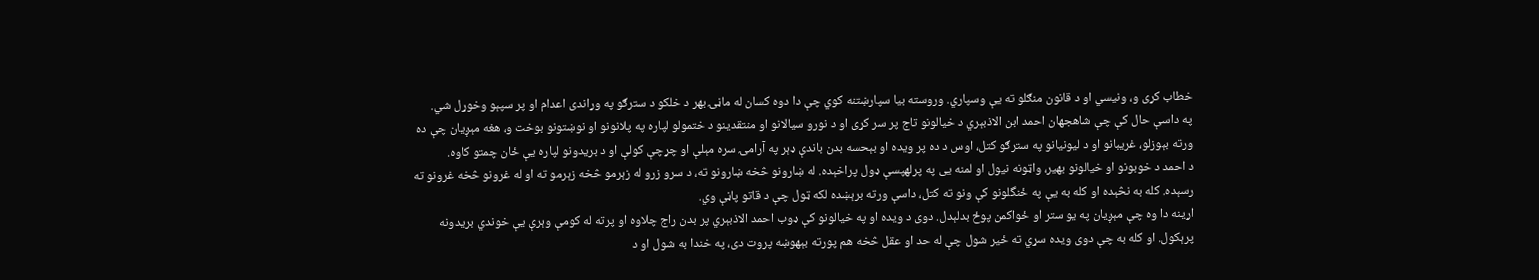خطاب کړی و، ونیسي او د قانون منګلو ته یې وسپاري. وروسته بیا سپارښتنه کوي چې دا دوه کسان له ماڼۍ بهر د خلکو د سترګو په وړاندی اعدام او پر سپېو وخوړل شي.
په داسې حال کې چې شاهجهان احمد ابن الاذبېري د خیالونو تاج پر سر کړی او د نورو سیالانو او منتقدینو د ختمولو لپاره په پلانونو او نوښتونو بوخت و، هغه مېږیان چې ده ورته بېوزلو، غریبانو او د لیونیانو په سترګو کتل، اوس د ده پر ویده او بېحسه بدن باندې ډېر په آرامۍ سره مېلې او چړچې کولې او د بریدونو لپاره یې ځان چمتو کاوه.
د احمد د خوبونو او خیالونو بهیر، واټونه نیول او لمنه یی په پرلهپسې ډول پراخېده. له ښارونو څخه ښارونو ته، د سرو زرو له زېرمو څخه زېرمو ته او له غرونو څخه غرونو ته رسېده. کله به نڅېده او کله به یې په ځنگلونو کې ونو ته کتل، داسې ورته برېښده لکه ټول چې د قاتو پاڼې وي.
اړینه دا وه چې مېږیان په یو ستر او ځواکمن پوځ بدلېدل. دوی د ویده او په خیالونو کې ډوب احمد الاذبېري پر بدن راج چلاوه او پرته له کومې وېرې یې خوندي بریدونه پرېکول. او کله به چې دوی ویده سړي ته ځیر شول چې له حد او عقل څخه هم پورته بېهوښه پروت دی، په خندا به شول او د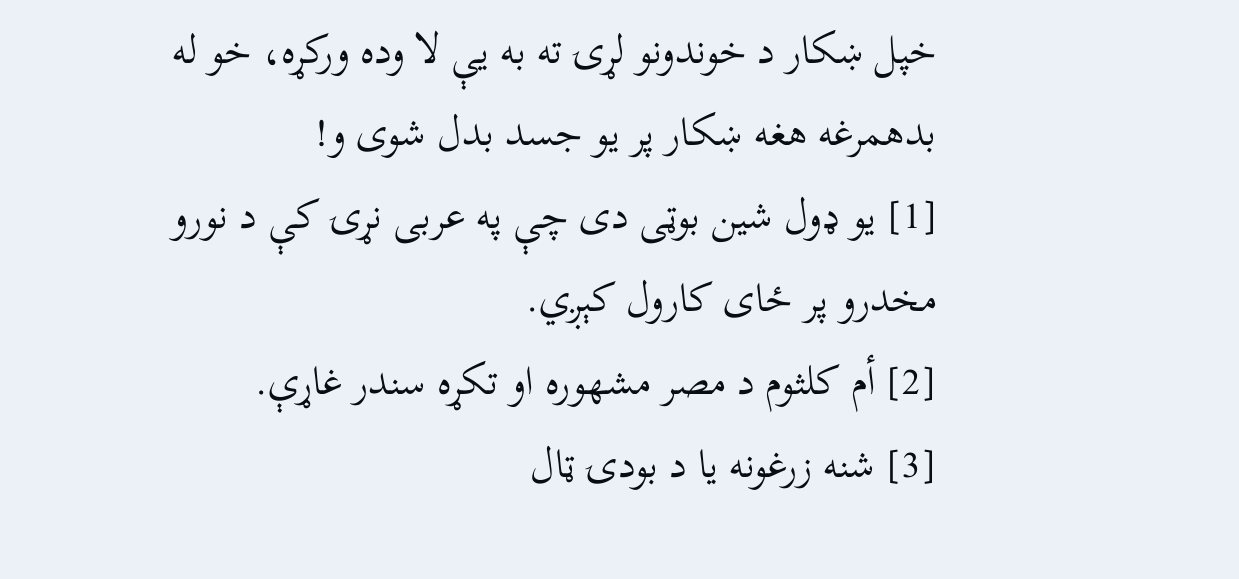خپل ښکار د خوندونو لړۍ ته به یې لا وده ورکړه، خو له بدهمرغه هغه ښکار پر یو جسد بدل شوی و!
[1] یو ډول شین بوټی دی چې په عربی نړۍ کې د نورو مخدرو پر ځای کارول کېږي.
[2] أم کلثوم د مصر مشهوره او تکړه سندر غاړې.
[3] شنه زرغونه یا د بودۍ ټال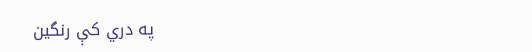په دري کې رنگین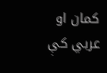کمان او عربي کې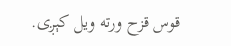قوس قزح ورته ویل کېږی.